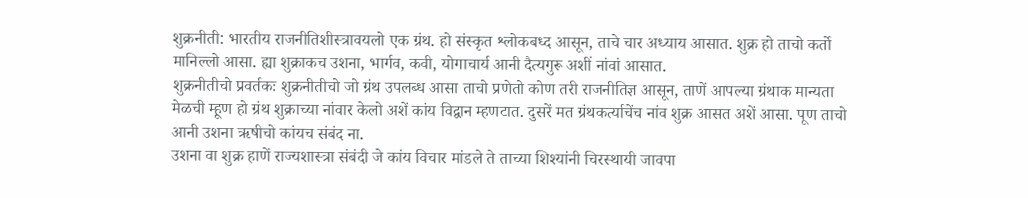शुक्रनीती: भारतीय राजनीतिशीस्त्रावयलो एक ग्रंथ. हो संस्कृत श्लोकबध्द आसून, ताचे चार अध्याय आसात. शुक्र हो ताचो कर्तो मानिल्लो आसा. ह्या शुक्राकच उशना, भार्गव, कवी, योगाचार्य आनी दैत्यगुरू अशीं नांवां आसात.
शुक्रनीतीचो प्रवर्तकः शुक्रनीतीचो जो ग्रंथ उपलब्ध आसा ताचो प्रणेतो कोण तरी राजनीतिज्ञ आसून, ताणें आपल्या ग्रंथाक मान्यता मेळची म्हूण हो ग्रंथ शुक्राच्या नांवार केलो अशें कांय विद्वान म्हणटात. दुसरें मत ग्रंथकर्त्याचेंच नांव शुक्र आसत अशें आसा. पूण ताचो आनी उशना ऋषीचो कांयच संबंद ना.
उशना वा शुक्र हाणें राज्यशास्त्रा संबंदी जे कांय विचार मांडले ते ताच्या शिश्यांनी चिरस्थायी जावपा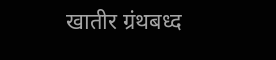खातीर ग्रंथबध्द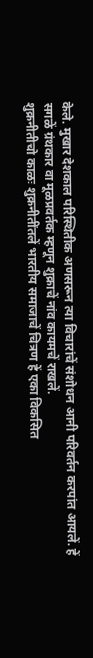केले. मुखार देशकाल परिस्थितीक अणसरून त्या विचारांचें संशोधन आनी परिवर्तन करपांत आयलें. हें सगळें ग्रंथकार वा मूळप्रवर्तक म्हणून शुक्राचें नांव कायमचें राखलें.
शुक्रनीतीचो काळः शुक्रनीतींतलें भारतीय समाजाचें चित्रण हें एका विकसित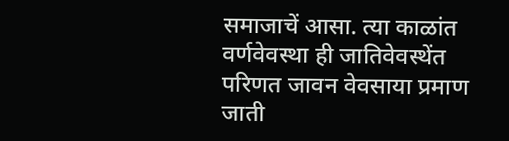समाजाचें आसा. त्या काळांत वर्णवेवस्था ही जातिवेवस्थेंत परिणत जावन वेवसाया प्रमाण जाती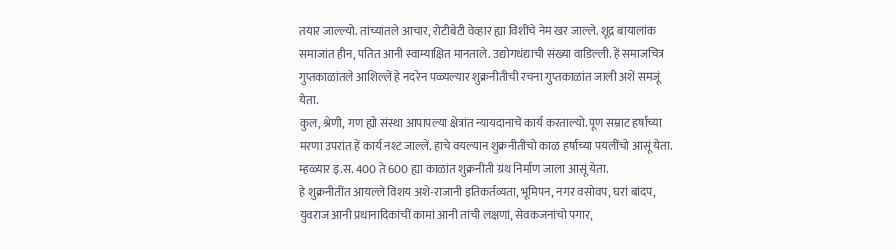तयार जाल्ल्यो. तांच्यांतले आचार, रोटीबेटी वेव्हार ह्या विशींचे नेम खर जाल्ले. शूद्र बायालांक समाजांत हीन, पतित आनी स्वाम्याक्षित मानताले. उद्योगधंद्याची संख्या वाडिल्ली. हें समाजचित्र गुप्तकाळांतले आशिल्लें हे नदरेन पळ्यल्यार शुक्रनीतीची रचना गुप्तकाळांत जाली अशें समजूं येता.
कुल, श्रेणी, गण ह्यो संस्था आपापल्या क्षेत्रांत न्यायदानाचें कार्य करताल्यो. पूण सम्राट हर्षाच्या मरणा उपरांत हें कार्य नश्ट जाल्लें. हाचे वयल्यान शुक्रनीतीचो काळ हर्षाच्या पयलींचो आसूं येता. म्हळ्यार इ.स. 400 ते 600 ह्या काळांत शुक्रनीती ग्रंथ निर्माण जाला आसूं येता.
हे शुक्रनीतींत आयल्ले विशय अशे-राजानी इतिकर्तव्यता, भूमिपन, नगर वसोवप, घरां बांदप, युवराज आनी प्रधानादिकांचीं कामां आनी तांची लक्षणां, सेवकजनांचो पगार,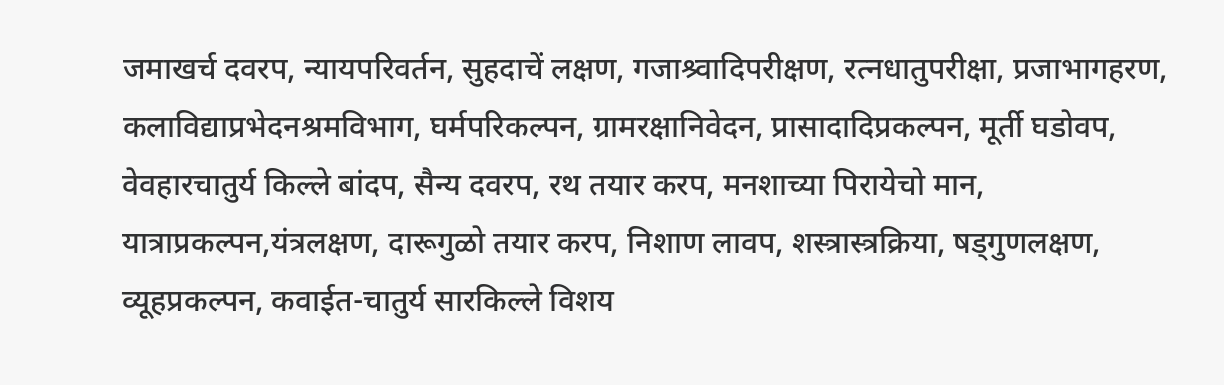जमाखर्च दवरप, न्यायपरिवर्तन, सुहदाचें लक्षण, गजाश्र्वादिपरीक्षण, रत्नधातुपरीक्षा, प्रजाभागहरण, कलाविद्याप्रभेदनश्रमविभाग, घर्मपरिकल्पन, ग्रामरक्षानिवेदन, प्रासादादिप्रकल्पन, मूर्ती घडोवप, वेवहारचातुर्य किल्ले बांदप, सैन्य दवरप, रथ तयार करप, मनशाच्या पिरायेचो मान, यात्राप्रकल्पन,यंत्रलक्षण, दारूगुळो तयार करप, निशाण लावप, शस्त्रास्त्रक्रिया, षड्गुणलक्षण, व्यूहप्रकल्पन, कवाईत-चातुर्य सारकिल्ले विशय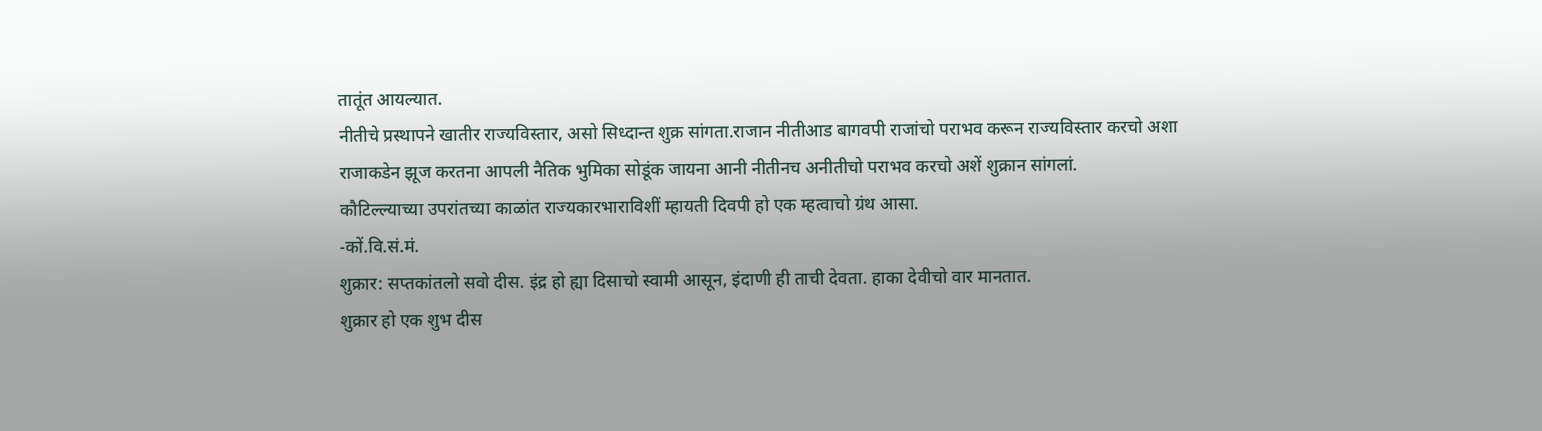तातूंत आयल्यात.
नीतीचे प्रस्थापने खातीर राज्यविस्तार, असो सिध्दान्त शुक्र सांगता.राजान नीतीआड बागवपी राजांचो पराभव करून राज्यविस्तार करचो अशा राजाकडेन झूज करतना आपली नैतिक भुमिका सोडूंक जायना आनी नीतीनच अनीतीचो पराभव करचो अशें शुक्रान सांगलां.
कौटिल्ल्याच्या उपरांतच्या काळांत राज्यकारभाराविशीं म्हायती दिवपी हो एक म्हत्वाचो ग्रंथ आसा.
-कों.वि.सं.मं.
शुक्रार: सप्तकांतलो सवो दीस. इंद्र हो ह्या दिसाचो स्वामी आसून, इंदाणी ही ताची देवता. हाका देवीचो वार मानतात.
शुक्रार हो एक शुभ दीस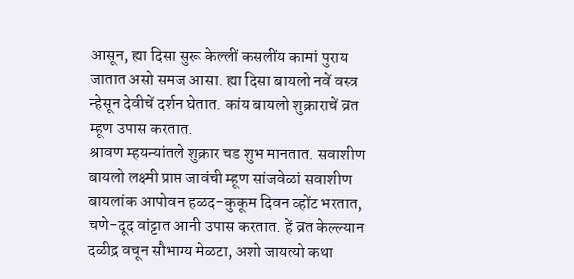आसून, ह्या दिसा सुरू केल्लीं कसलींय कामां पुराय जातात असो समज आसा. ह्या दिसा बायलो नवें वस्त्र न्हेसून देवीचें दर्शन घेतात. कांय बायलो शुक्राराचें व्रत म्हूण उपास करतात.
श्रावण म्हयन्यांतले शुक्रार चड शुभ मानतात. सवाशीण बायलो लक्ष्मी प्राप्त जावंची म्हूण सांजवेळां सवाशीण बायलांक आपोवन हळद-कुकूम दिवन व्होंट भरतात, चणे-दूद वांट्टात आनी उपास करतात. हें व्रत केल्ल्यान दळीद्र वचून सौभाग्य मेळटा, अशो जायत्यो कथा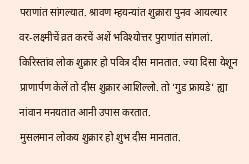पराणांत सांगल्यात. श्रावण म्हयन्यांत शुक्रारा पुनव आयल्यार वर-लक्ष्मीचें व्रत करचें अशें भविश्योत्तर पुराणांत सांगलां.
किरिस्तांव लोक शुक्रार हो पवित्र दीस मानतात. ज्या दिसा येशून प्राणार्पण केलें तो दीस शुक्रार आशिल्लो. तो ‘गुड फ्रायडे‘ ह्या नांवान मनयतात आनी उपास करतात.
मुसलमान लोकय शुक्रार हो शुभ दीस मानतात.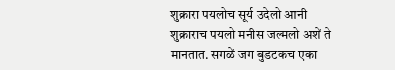शुक्रारा पयलोच सूर्य उदेलो आनी शुक्राराच पयलो मनीस जल्मलो अशें ते मानतात. सगळें जग बुडटकच एका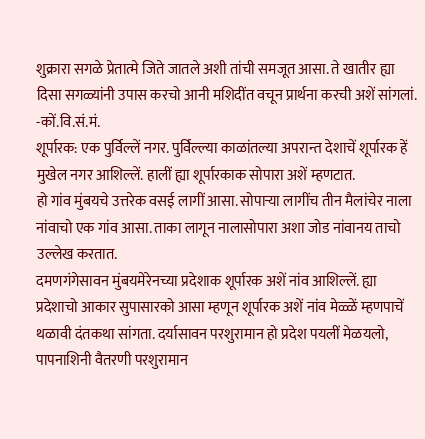शुक्रारा सगळे प्रेतात्मे जिते जातले अशी तांची समजूत आसा. ते खातीर ह्या दिसा सगळ्यांनी उपास करचो आनी मशिदींत वचून प्रार्थना करची अशें सांगलां.
-कों.वि.सं.मं.
शूर्पारक: एक पुर्विल्लें नगर. पुर्विल्ल्या काळांतल्या अपरान्त देशाचें शूर्पारक हें मुखेल नगर आशिल्लें. हालीं ह्या शूर्पारकाक सोपारा अशें म्हणटात.
हो गांव मुंबयचे उत्तरेक वसई लागीं आसा. सोपाऱ्या लागींच तीन मैलांचेर नाला नांवाचो एक गांव आसा. ताका लागून नालासोपारा अशा जोड नांवानय ताचो उल्लेख करतात.
दमणगंगेसावन मुंबयमेरेनच्या प्रदेशाक शूर्पारक अशें नांव आशिल्लें. ह्या प्रदेशाचो आकार सुपासारको आसा म्हणून शूर्पारक अशें नांव मेळ्ळें म्हणपाचें थळावी दंतकथा सांगता. दर्यासावन परशुरामान हो प्रदेश पयलीं मेळयलो, पापनाशिनी वैतरणी परशुरामान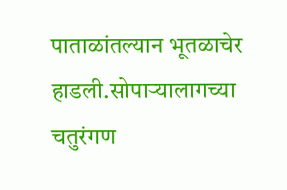पाताळांतल्यान भूतळाचेर हाडली.सोपाऱ्यालागच्या चतुरंगण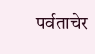पर्वताचेर